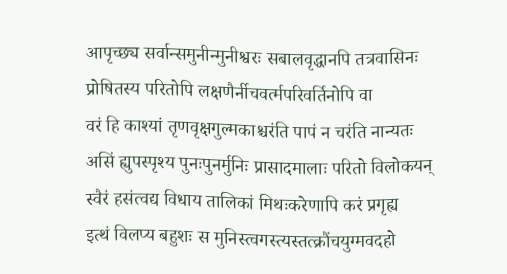आपृच्छ्य सर्वान्समुनीन्मुनीश्वरः सबालवृद्धानपि तत्रवासिनः
प्रोषितस्य परितोपि लक्षणैर्नीचवर्त्मपरिवर्तिनोपि वा
वरं हि काश्यां तृणवृक्षगुल्मकाश्चरंति पापं न चरंति नान्यतः
असिं ह्युपस्पृश्य पुनःपुनर्मुनिः प्रासादमालाः परितो विलोकयन्
स्वैरं हसंत्वद्य विधाय तालिकां मिथःकरेणापि करं प्रगृह्य
इत्थं विलप्य बहुशः स मुनिस्त्वगस्त्यस्तत्क्रौंचयुग्मवदहो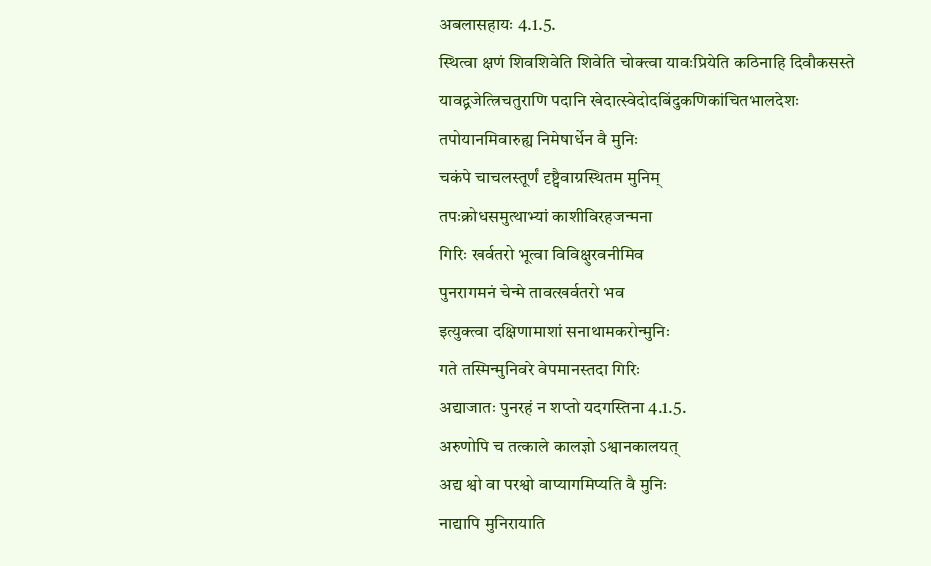अबलासहायः 4.1.5.
स्थित्वा क्षणं शिवशिवेति शिवेति चोक्त्वा यावःप्रियेति कठिनाहि दिवौकसस्ते
यावद्व्रजेत्त्रिचतुराणि पदानि खेदात्स्वेदोदबिंदुकणिकांचितभालदेशः
तपोयानमिवारुह्य निमेषार्धेन वै मुनिः
चकंपे चाचलस्तूर्णं दृष्ट्वैवाग्रस्थितम मुनिम्
तपःक्रोधसमुत्थाभ्यां काशीविरहजन्मना
गिरिः खर्वतरो भूत्वा विविक्षुरवनीमिव
पुनरागमनं चेन्मे तावत्खर्वतरो भव
इत्युक्त्वा दक्षिणामाशां सनाथामकरोन्मुनिः
गते तस्मिन्मुनिवरे वेपमानस्तदा गिरिः
अद्याजातः पुनरहं न शप्तो यदगस्तिना 4.1.5.
अरुणोपि च तत्काले कालज्ञो ऽश्वानकालयत्
अद्य श्वो वा परश्वो वाप्यागमिप्यति वै मुनिः
नाद्यापि मुनिरायाति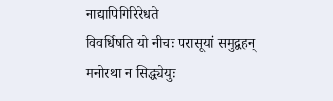नाद्यापिगिरिरेधते
विवर्धिषति यो नीचः परासूयां समुद्वहन्
मनोरथा न सिद्ध्येयुः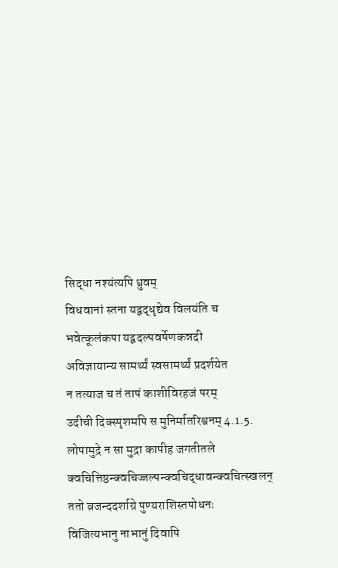सिद्धा नश्यंत्यपि ध्रुवम्
विधवानां स्तना यद्वद्धृद्येव विलयंति च
भवेत्कूलंकपा यद्वदल्पवर्षेणकन्नदी
अविज्ञायान्य सामर्थ्यं स्वसामर्थ्यं प्रदर्शयेत
न तत्याज च तं तापं काशीविरहजं परम्
उदीची दिक्स्पृशमपि स मुनिर्मातरिश्वनम् 4.1.5.
लोपामुद्रे न सा मुद्रा कापीह जगतीतले
क्वचित्तिष्ठन्क्वचिज्जल्पन्क्वचिद्धावन्क्वचित्स्खलन्
ततो व्रजन्ददर्शाग्रे पुण्यराशिस्तपोधनः
विजित्यभानु नाभानुं दिवापि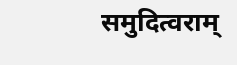समुदित्वराम्